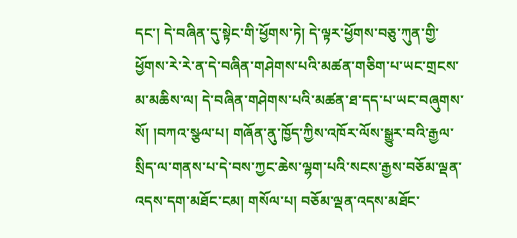དང་། དེ་བཞིན་དུ་སྟེང་གི་ཕྱོགས་ཏེ། དེ་ལྟར་ཕྱོགས་བཅུ་ཀུན་གྱི་ཕྱོགས་རེ་རེ་ན་དེ་བཞིན་གཤེགས་པའི་མཚན་གཅིག་པ་ཡང་གྲངས་མ་མཆིས་ལ། དེ་བཞིན་གཤེགས་པའི་མཚན་ཐ་དད་པ་ཡང་བཞུགས་སོ། །བཀའ་སྩལ་པ། གཞོན་ནུ་ཁྱོད་ཀྱིས་འཁོར་ལོས་སྒྱུར་བའི་རྒྱལ་སྲིད་ལ་གནས་པ་དེ་བས་ཀྱང་ཆེས་ལྷག་པའི་སངས་རྒྱས་བཅོམ་ལྡན་འདས་དག་མཐོང་ངམ། གསོལ་པ། བཅོམ་ལྡན་འདས་མཐོང་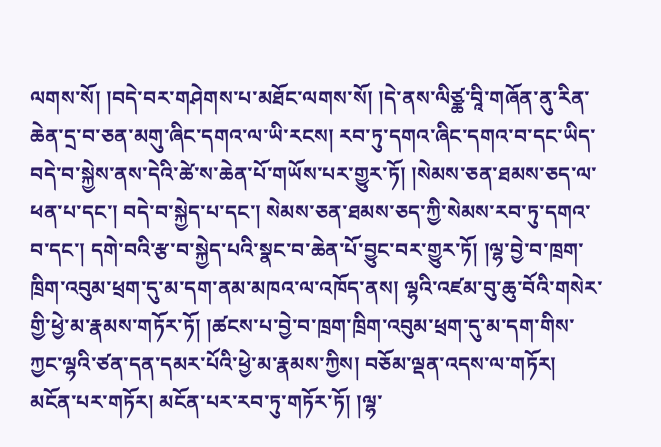ལགས་སོ། །བདེ་བར་གཤེགས་པ་མཐོང་ལགས་སོ། །དེ་ནས་ལིཙྪ་བཱི་གཞོན་ནུ་རིན་ཆེན་དྲ་བ་ཅན་མགུ་ཞིང་དགའ་ལ་ཡི་རངས། རབ་ཏུ་དགའ་ཞིང་དགའ་བ་དང་ཡིད་བདེ་བ་སྐྱེས་ནས་དེའི་ཚེ་ས་ཆེན་པོ་གཡོས་པར་གྱུར་ཏོ། །སེམས་ཅན་ཐམས་ཅད་ལ་ཕན་པ་དང་། བདེ་བ་སྐྱེད་པ་དང་། སེམས་ཅན་ཐམས་ཅད་ཀྱི་སེམས་རབ་ཏུ་དགའ་བ་དང་། དགེ་བའི་རྩ་བ་སྐྱེད་པའི་སྣང་བ་ཆེན་པོ་བྱུང་བར་གྱུར་ཏོ། །ལྷ་བྱེ་བ་ཁྲག་ཁྲིག་འབུམ་ཕྲག་དུ་མ་དག་ནམ་མཁའ་ལ་འཁོད་ནས། ལྷའི་འཛམ་བུ་ཆུ་བོའི་གསེར་གྱི་ཕྱེ་མ་རྣམས་གཏོར་ཏོ། །ཚངས་པ་བྱེ་བ་ཁྲག་ཁྲིག་འབུམ་ཕྲག་དུ་མ་དག་གིས་ཀྱང་ལྷའི་ཙན་དན་དམར་པོའི་ཕྱེ་མ་རྣམས་ཀྱིས། བཅོམ་ལྡན་འདས་ལ་གཏོར། མངོན་པར་གཏོར། མངོན་པར་རབ་ཏུ་གཏོར་ཏོ། །ལྷ་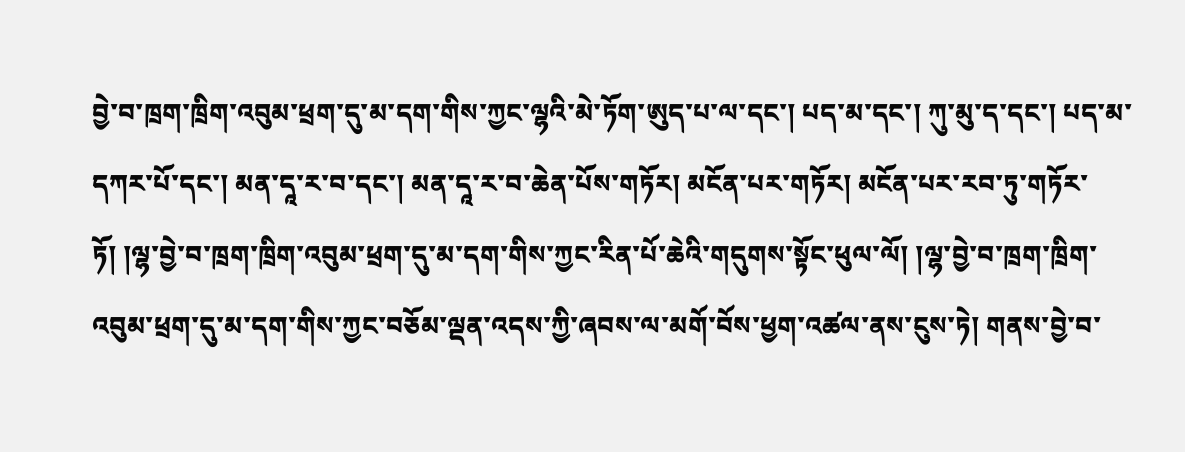བྱེ་བ་ཁྲག་ཁྲིག་འབུམ་ཕྲག་དུ་མ་དག་གིས་ཀྱང་ལྷའི་མེ་ཏོག་ཨུད་པ་ལ་དང་། པད་མ་དང་། ཀུ་མུ་ད་དང་། པད་མ་དཀར་པོ་དང་། མན་དཱ་ར་བ་དང་། མན་དཱ་ར་བ་ཆེན་པོས་གཏོར། མངོན་པར་གཏོར། མངོན་པར་རབ་ཏུ་གཏོར་ཏོ། །ལྷ་བྱེ་བ་ཁྲག་ཁྲིག་འབུམ་ཕྲག་དུ་མ་དག་གིས་ཀྱང་རིན་པོ་ཆེའི་གདུགས་སྟོང་ཕུལ་ལོ། །ལྷ་བྱེ་བ་ཁྲག་ཁྲིག་འབུམ་ཕྲག་དུ་མ་དག་གིས་ཀྱང་བཅོམ་ལྡན་འདས་ཀྱི་ཞབས་ལ་མགོ་བོས་ཕྱག་འཚལ་ནས་ངུས་ཏེ། གནས་བྱེ་བ་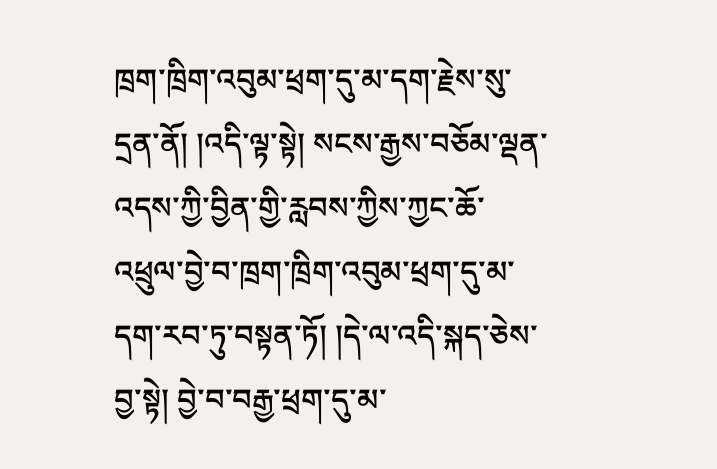ཁྲག་ཁྲིག་འབུམ་ཕྲག་དུ་མ་དག་རྗེས་སུ་དྲན་ནོ། །འདི་ལྟ་སྟེ། སངས་རྒྱས་བཅོམ་ལྡན་འདས་ཀྱི་བྱིན་གྱི་རླབས་ཀྱིས་ཀྱང་ཆོ་འཕྲུལ་བྱེ་བ་ཁྲག་ཁྲིག་འབུམ་ཕྲག་དུ་མ་དག་རབ་ཏུ་བསྟན་ཏོ། །དེ་ལ་འདི་སྐད་ཅེས་བྱ་སྟེ། བྱེ་བ་བརྒྱ་ཕྲག་དུ་མ་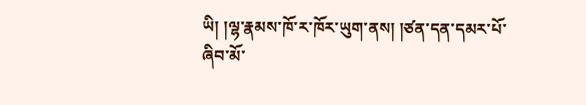ཡི། །ལྷ་རྣམས་ཁོ་ར་ཁོར་ཡུག་ནས། །ཙན་དན་དམར་པོ་ཞིབ་མོ་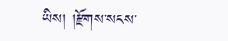ཡིས། །རྫོགས་སངས་